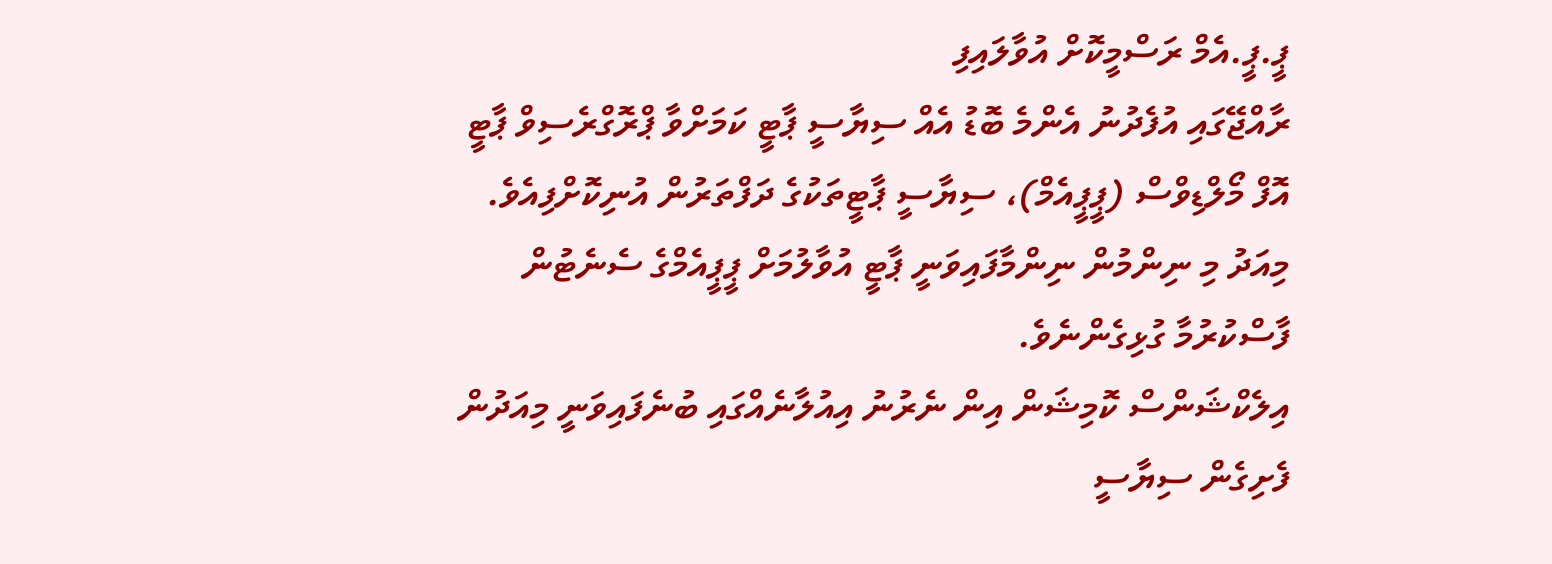ޕީ.ޕީ.އެމް ރަސްމީކޮށް އުވާލައިފި
ރާއްޖޭގައި އުފެދުނު އެންމެ ބޮޑު އެއް ސިޔާސީ ޕާޓީ ކަމަށްވާ ޕްރޮގްރެސިވް ޕާޓީ އޮފް މޯލްޑިވްސް (ޕީޕީއެމް)، ސިޔާސީ ޕާޓީތަކުގެ ދަފްތަރުން އުނިކޮށްފިއެވެ.
މިއަދު މި ނިންމުން ނިންމާފައިވަނީ ޕާޓީ އުވާލުމަށް ޕީޕީއެމްގެ ސެނެޓުން ފާސްކުރުމާ ގުޅިގެންނެވެ.
އިލެކްޝަންސް ކޮމިޝަން އިން ނެރުނު އިއުލާނެއްގައި ބުނެފައިވަނީ މިއަދުން ފެށިގެން ސިޔާސީ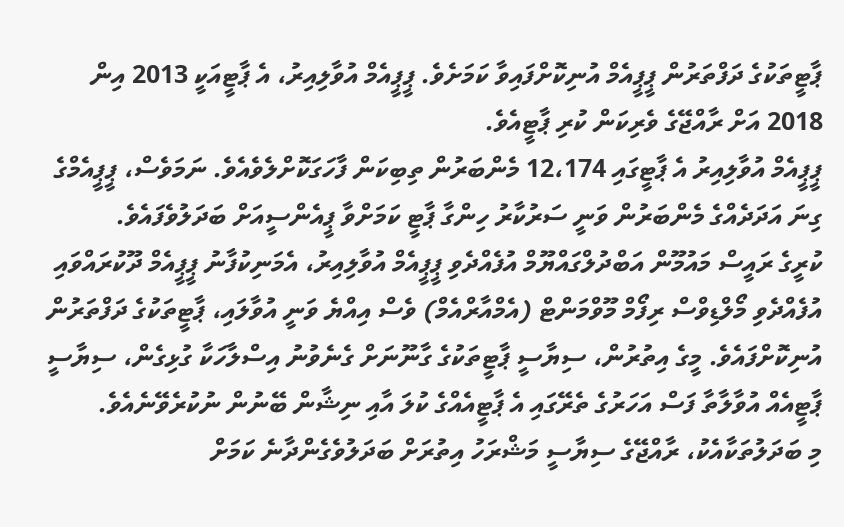ޕާޓީތަކުގެ ދަފްތަރުން ޕީޕީއެމް އުނިކޮށްފައިވާ ކަމަށެވެ. ޕީޕީއެމް އުވާލިއިރު، އެ ޕާޓީއަކީ 2013 އިން 2018 އަށް ރާއްޖޭގެ ވެރިކަން ކުރި ޕާޓީއެވެ.
ޕީޕީއެމް އުވާލިއިރު އެ ޕާޓީގައި 12،174 މެންބަރުން ތިބިކަން ފާހަގަކޮށްލެވެއެވެ. ނަމަވެސް، ޕީޕީއެމްގެ ގިނަ އަދަދެއްގެ މެންބަރުން ވަނީ ސަރުކާރު ހިންގާ ޕާޓީ ކަމަށްވާ ޕީއެންސީއަށް ބަދަލުވެފައެވެ.
ކުރީގެ ރައީސް މައުމޫން އަބްދުލްގައްޔޫމް އުފެއްދެވި ޕީޕީއެމް އުވާލިއިރު، އެމަނިކުފާނު ޕީޕީއެމް ދޫކުރައްވައި އުފެއްދެވި މޯލްޑިވްސް ރިފޯމް މޫވްމަންޓް (އެމްއާރްއެމް) ވެސް އިއްޔެ ވަނީ އުވާލައި، ޕާޓީތަކުގެ ދަފްތަރުން އުނިކޮށްފައެވެ. މީގެ އިތުރުން، ސިޔާސީ ޕާޓީތަކުގެ ގާނޫނަށް ގެނެވުނު އިސްލާހަކާ ގުޅިގެން، ސިޔާސީ ޕާޓީއެއް އުވާލާތާ ފަސް އަހަރުގެ ތެރޭގައި އެ ޕާޓީއެއްގެ ކުލަ އާއި ނިޝާން ބޭނުން ނުކުރެވޭނެއެވެ.
މި ބަދަލުތަކާއެކު، ރާއްޖޭގެ ސިޔާސީ މަޝްރަހު އިތުރަށް ބަދަލުވެގެންދާނެ ކަމަށް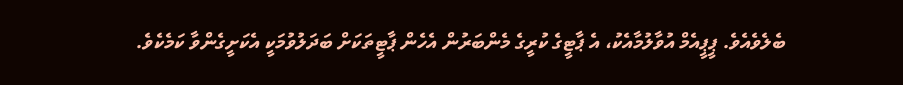ބެލެވެއެވެ. ޕީޕީއެމް އުވާލުމާއެކު، އެ ޕާޓީގެ ކުރީގެ މެންބަރުން އެހެން ޕާޓީތަކަށް ބަދަލުވުމަކީ އެކަށީގެންވާ ކަމެކެވެ.